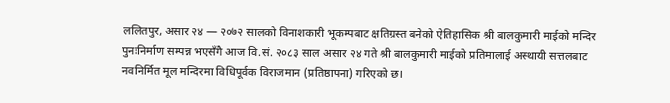ललितपुर, असार २४ — २०७२ सालको विनाशकारी भूकम्पबाट क्षतिग्रस्त बनेको ऐतिहासिक श्री बालकुमारी माईको मन्दिर पुनःनिर्माण सम्पन्न भएसँगै आज वि.सं. २०८३ साल असार २४ गते श्री बालकुमारी माईको प्रतिमालाई अस्थायी सत्तलबाट नवनिर्मित मूल मन्दिरमा विधिपूर्वक विराजमान (प्रतिष्ठापना) गरिएको छ।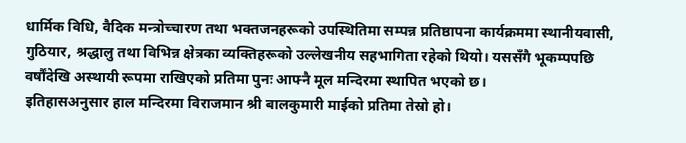धार्मिक विधि, वैदिक मन्त्रोच्चारण तथा भक्तजनहरूको उपस्थितिमा सम्पन्न प्रतिष्ठापना कार्यक्रममा स्थानीयवासी, गुठियार, श्रद्धालु तथा विभिन्न क्षेत्रका व्यक्तिहरूको उल्लेखनीय सहभागिता रहेको थियो। यससँगै भूकम्पपछि वर्षौंदेखि अस्थायी रूपमा राखिएको प्रतिमा पुनः आफ्नै मूल मन्दिरमा स्थापित भएको छ।
इतिहासअनुसार हाल मन्दिरमा विराजमान श्री बालकुमारी माईको प्रतिमा तेस्रो हो।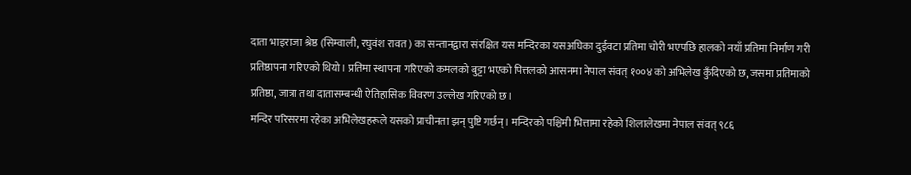दाता भाइराजा श्रेष्ठ (सिम्वाली, रघुवंश रावत) का सन्तानद्वारा संरक्षित यस मन्दिरका यसअघिका दुईवटा प्रतिमा चोरी भएपछि हालको नयाँ प्रतिमा निर्माण गरी प्रतिष्ठापना गरिएको थियो। प्रतिमा स्थापना गरिएको कमलको बुट्टा भएको पित्तलको आसनमा नेपाल संवत् १००४ को अभिलेख कुँदिएको छ, जसमा प्रतिमाको प्रतिष्ठा, जात्रा तथा दातासम्बन्धी ऐतिहासिक विवरण उल्लेख गरिएको छ।
मन्दिर परिसरमा रहेका अभिलेखहरूले यसको प्राचीनता झन् पुष्टि गर्छन्। मन्दिरको पश्चिमी भित्तामा रहेको शिलालेखमा नेपाल संवत् ९८६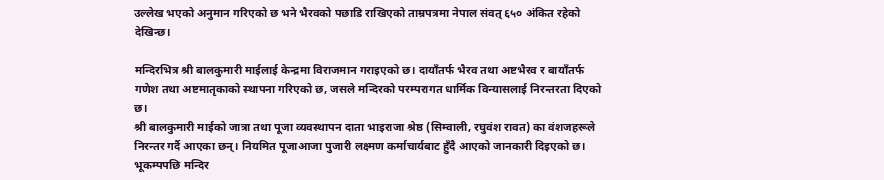उल्लेख भएको अनुमान गरिएको छ भने भैरवको पछाडि राखिएको ताम्रपत्रमा नेपाल संवत् ६५० अंकित रहेको देखिन्छ।

मन्दिरभित्र श्री बालकुमारी माईलाई केन्द्रमा विराजमान गराइएको छ। दायाँतर्फ भैरव तथा अष्टभैरव र बायाँतर्फ गणेश तथा अष्टमातृकाको स्थापना गरिएको छ, जसले मन्दिरको परम्परागत धार्मिक विन्यासलाई निरन्तरता दिएको छ।
श्री बालकुमारी माईको जात्रा तथा पूजा व्यवस्थापन दाता भाइराजा श्रेष्ठ (सिम्वाली, रघुवंश रावत) का वंशजहरूले निरन्तर गर्दै आएका छन्। नियमित पूजाआजा पुजारी लक्ष्मण कर्माचार्यबाट हुँदै आएको जानकारी दिइएको छ।
भूकम्पपछि मन्दिर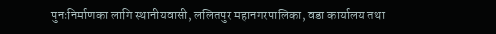पुनःनिर्माणका लागि स्थानीयवासी, ललितपुर महानगरपालिका, वडा कार्यालय तथा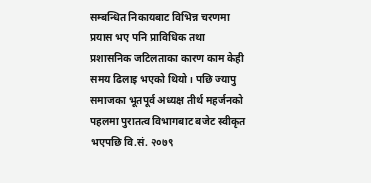सम्बन्धित निकायबाट विभिन्न चरणमा प्रयास भए पनि प्राविधिक तथा प्रशासनिक जटिलताका कारण काम केही समय ढिलाइ भएको थियो। पछि ज्यापु समाजका भूतपूर्व अध्यक्ष तीर्थ महर्जनको पहलमा पुरातत्व विभागबाट बजेट स्वीकृत भएपछि वि.सं. २०७९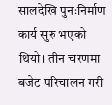सालदेखि पुनःनिर्माण कार्य सुरु भएको थियो। तीन चरणमा बजेट परिचालन गरी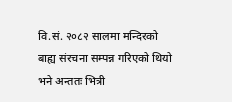वि.सं. २०८२ सालमा मन्दिरको बाह्य संरचना सम्पन्न गरिएको थियो भने अन्ततः भित्री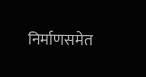निर्माणसमेत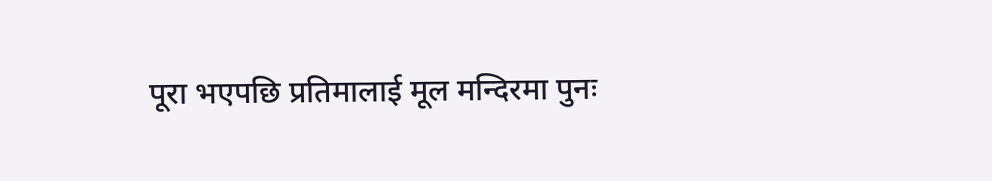पूरा भएपछि प्रतिमालाई मूल मन्दिरमा पुनः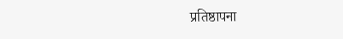प्रतिष्ठापना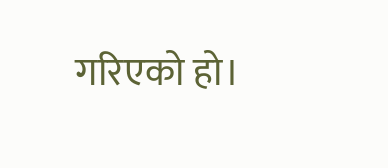गरिएको हो।